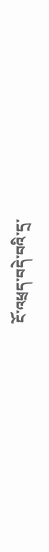ངོ་འཕྲད་བདེ་བའི་དྲ་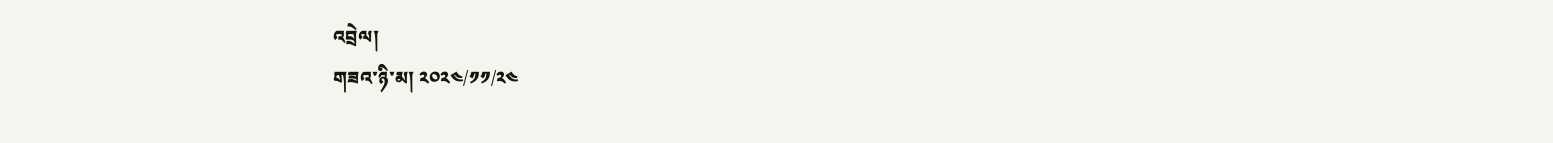འབྲེལ།
གཟའ་ཉི་མ། ༢༠༢༤/༡༡/༢༤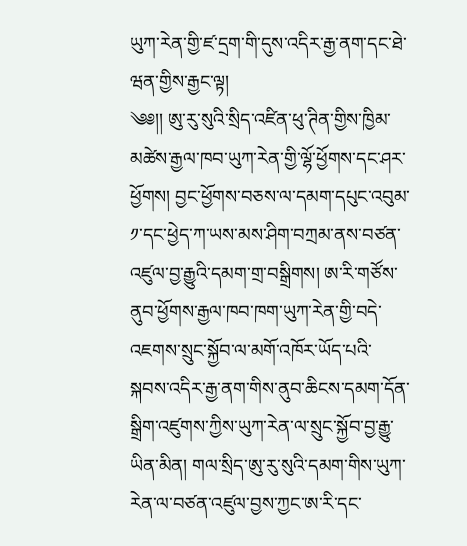ཡུཀ་རེན་གྱི་ཛ་དྲག་གི་དུས་འདིར་རྒྱ་ནག་དང་ཐེ་ཝན་གྱིས་རྒྱང་ལྟ།
༄༅།། ཨུ་རུ་སུའི་སྲིད་འཛིན་ཕུ་ཊིན་གྱིས་ཁྱིམ་མཚེས་རྒྱལ་ཁབ་ཡུཀ་རེན་གྱི་ལྷོ་ཕྱོགས་དང་ཤར་ཕྱོགས། བྱང་ཕྱོགས་བཅས་ལ་དམག་དཔུང་འབུམ་༡་དང་ཕྱེད་ཀ་ཡས་མས་ཤིག་བཀྲམ་ནས་བཙན་འཛུལ་བྱ་རྒྱུའི་དམག་གྲ་བསྒྲིགས། ཨ་རི་གཙོས་ནུབ་ཕྱོགས་རྒྱལ་ཁབ་ཁག་ཡུཀ་རེན་གྱི་བདེ་འཇགས་སྲུང་སྐྱོབ་ལ་མགོ་འཁོར་ཡོད་པའི་སྐབས་འདིར་རྒྱ་ནག་གིས་ནུབ་ཆིངས་དམག་དོན་སྒྲིག་འཛུགས་ཀྱིས་ཡུཀ་རེན་ལ་སྲུང་སྐྱོབ་བྱ་རྒྱུ་ཡིན་མིན། གལ་སྲིད་ཨུ་རུ་སུའི་དམག་གིས་ཡུཀ་རེན་ལ་བཙན་འཛུལ་བྱས་ཀྱང་ཨ་རི་དང་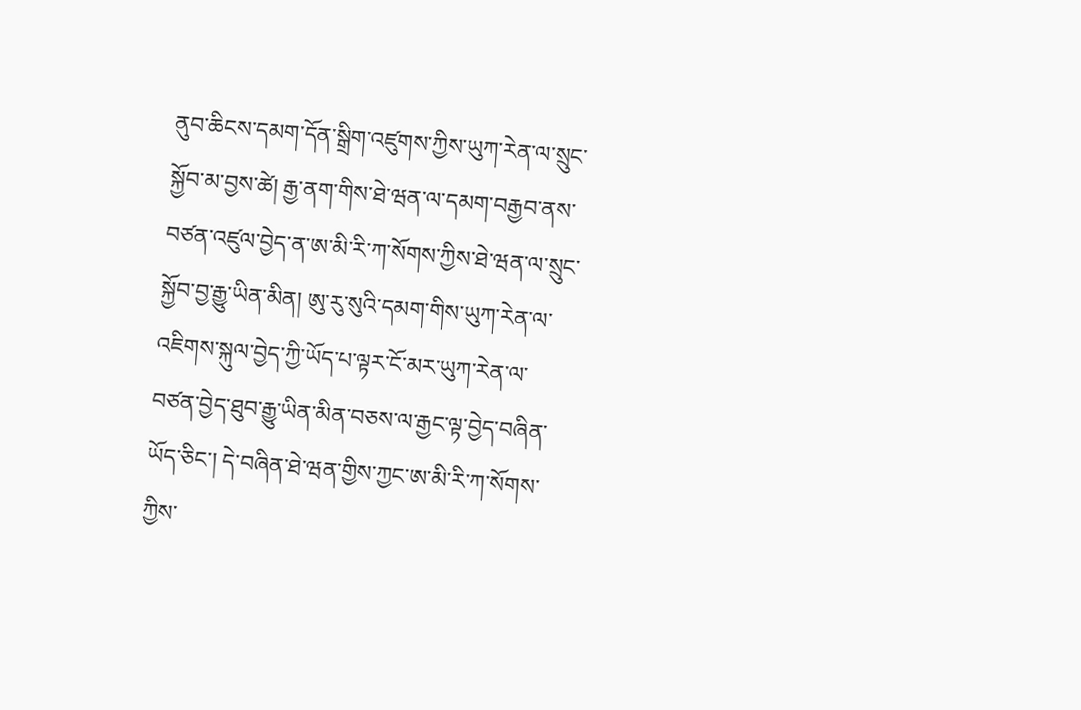ནུབ་ཆིངས་དམག་དོན་སྒྲིག་འཛུགས་ཀྱིས་ཡུཀ་རེན་ལ་སྲུང་སྐྱོབ་མ་བྱས་ཚེ། རྒྱ་ནག་གིས་ཐེ་ཝན་ལ་དམག་བརྒྱབ་ནས་བཙན་འཛུལ་བྱེད་ན་ཨ་མི་རི་ཀ་སོགས་ཀྱིས་ཐེ་ཝན་ལ་སྲུང་སྐྱོབ་བྱ་རྒྱུ་ཡིན་མིན། ཨུ་རུ་སུའི་དམག་གིས་ཡུཀ་རེན་ལ་འཇིགས་སྐུལ་བྱེད་ཀྱི་ཡོད་པ་ལྟར་ངོ་མར་ཡུཀ་རེན་ལ་བཙན་བྱེད་ཐུབ་རྒྱུ་ཡིན་མིན་བཅས་ལ་རྒྱང་ལྟ་བྱེད་བཞིན་ཡོད་ཅིང་། དེ་བཞིན་ཐེ་ཝན་གྱིས་ཀྱང་ཨ་མི་རི་ཀ་སོགས་ཀྱིས་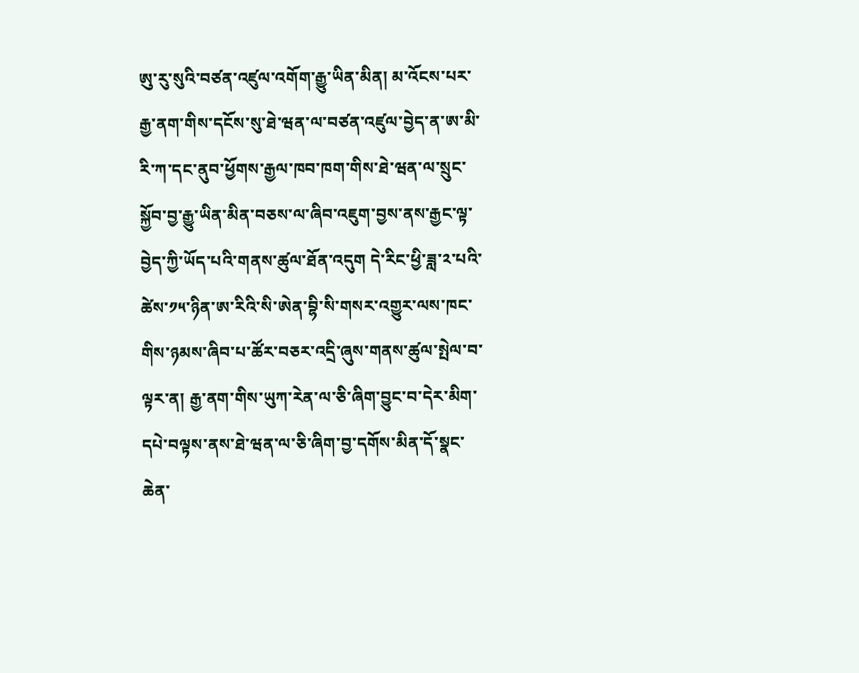ཨུ་རུ་སུའི་བཙན་འཛུལ་འགོག་རྒྱུ་ཡིན་མིན། མ་འོངས་པར་རྒྱ་ནག་གིས་དངོས་སུ་ཐེ་ཝན་ལ་བཙན་འཛུལ་བྱེད་ན་ཨ་མི་རི་ཀ་དང་ནུབ་ཕྱོགས་རྒྱལ་ཁབ་ཁག་གིས་ཐེ་ཝན་ལ་སྲུང་སྐྱོབ་བྱ་རྒྱུ་ཡིན་མིན་བཅས་ལ་ཞིབ་འཇུག་བྱས་ནས་རྒྱང་ལྟ་བྱེད་ཀྱི་ཡོད་པའི་གནས་ཚུལ་ཐོན་འདུག དེ་རིང་ཕྱི་ཟླ་༢་པའི་ཚེས་༡༥་ཉིན་ཨ་རིའི་སི་ཨེན་བྷི་སི་གསར་འགྱུར་ལས་ཁང་གིས་ཉམས་ཞིབ་པ་ཚོར་བཅར་འདྲི་ཞུས་གནས་ཚུལ་སྤེལ་བ་ལྟར་ན། རྒྱ་ནག་གིས་ཡུཀ་རེན་ལ་ཅི་ཞིག་བྱུང་བ་དེར་མིག་དཔེ་བལྟས་ནས་ཐེ་ཝན་ལ་ཅི་ཞིག་བྱ་དགོས་མིན་དོ་སྣང་ཆེན་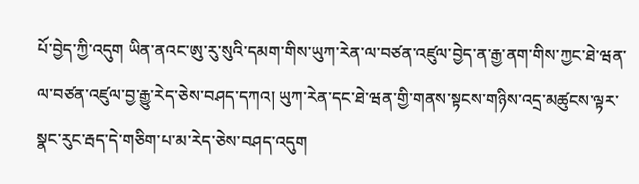པོ་བྱེད་ཀྱི་འདུག ཡིན་ནའང་ཨུ་རུ་སུའི་དམག་གིས་ཡུཀ་རེན་ལ་བཙན་འཛུལ་བྱེད་ན་རྒྱ་ནག་གིས་ཀྱང་ཐེ་ཝན་ལ་བཙན་འཛུལ་བྱ་རྒྱུ་རེད་ཅེས་བཤད་དཀའ། ཡུཀ་རེན་དང་ཐེ་ཝན་གྱི་གནས་སྟངས་གཉིས་འདྲ་མཚུངས་ལྟར་སྣང་རུང་རྦད་དེ་གཅིག་པ་མ་རེད་ཅེས་བཤད་འདུག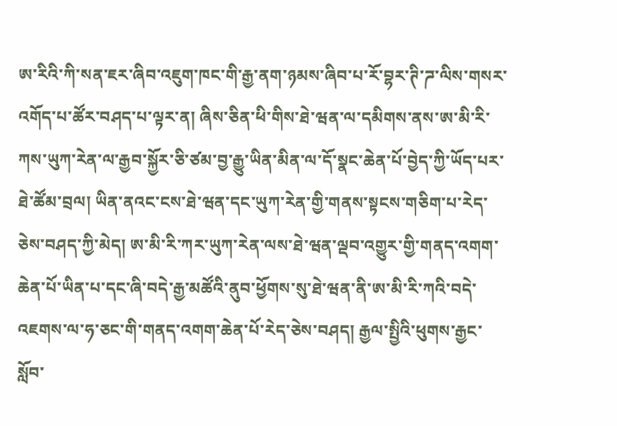ཨ་རིའི་ཀི་སན་ཇར་ཞིབ་འཇུག་ཁང་གི་རྒྱ་ནག་ཉམས་ཞིབ་པ་རོ་བྷར་ཊི་ཌ་ལིས་གསར་འགོད་པ་ཚོར་བཤད་པ་ལྟར་ན། ཞིས་ཅིན་ཕི་གིས་ཐེ་ཝན་ལ་དམིགས་ནས་ཨ་མི་རི་ཀས་ཡུཀ་རེན་ལ་རྒྱབ་སྐྱོར་ཅི་ཙམ་བྱ་རྒྱུ་ཡིན་མིན་ལ་དོ་སྣང་ཆེན་པོ་བྱེད་ཀྱི་ཡོད་པར་ཐེ་ཚོམ་བྲལ། ཡིན་ནའང་ངས་ཐེ་ཝན་དང་ཡུཀ་རེན་གྱི་གནས་སྟངས་གཅིག་པ་རེད་ཅེས་བཤད་ཀྱི་མེད། ཨ་མི་རི་ཀར་ཡུཀ་རེན་ལས་ཐེ་ཝན་ལྡབ་འགྱུར་གྱི་གནད་འགག་ཆེན་པོ་ཡིན་པ་དང་ཞི་བདེ་རྒྱ་མཚོའི་ནུབ་ཕྱོགས་སུ་ཐེ་ཝན་ནི་ཨ་མི་རི་ཀའི་བདེ་འཇགས་ལ་ཧ་ཅང་གི་གནད་འགག་ཆེན་པོ་རེད་ཅེས་བཤད། རྒྱལ་སྤྱིའི་ཕུགས་རྒྱང་སློབ་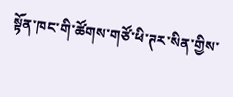སྟོན་ཁང་གི་ཚོགས་གཙོ་ཕི་ཊར་སིན་གྱིས་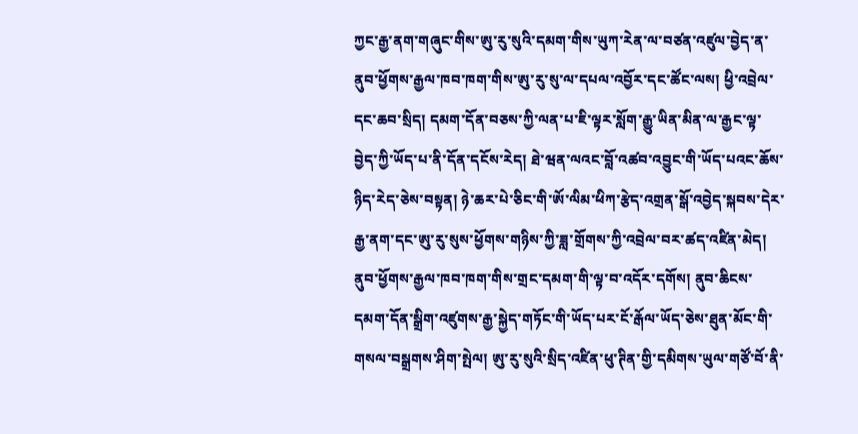ཀྱང་རྒྱ་ནག་གཞུང་གིས་ཨུ་རུ་སུའི་དམག་གིས་ཡུཀ་རེན་ལ་བཙན་འཛུལ་བྱེད་ན་ནུབ་ཕྱོགས་རྒྱལ་ཁབ་ཁག་གིས་ཨུ་རུ་སུ་ལ་དཔལ་འབྱོར་དང་ཚོང་ལས། ཕྱི་འབྲེལ་དང་ཆབ་སྲིད། དམག་དོན་བཅས་ཀྱི་ལན་པ་ཇི་ལྟར་སློག་རྒྱུ་ཡིན་མིན་ལ་རྒྱང་ལྟ་བྱེད་ཀྱི་ཡོད་པ་ནི་དོན་དངོས་རེད། ཐེ་ཝན་ལའང་བློ་འཚབ་འབྱུང་གི་ཡོད་པའང་ཆོས་ཉིད་རེད་ཅེས་བསྟན། ཉེ་ཆར་པེ་ཅིང་གི་ཨོ་ལིམ་ཕིཀ་རྩེད་འགྲན་སྒོ་འབྱེད་སྐབས་དེར་རྒྱ་ནག་དང་ཨུ་རུ་སུས་ཕྱོགས་གཉིས་ཀྱི་ཟླ་གྲོགས་ཀྱི་འབྲེལ་བར་ཚད་འཛིན་མེད། ནུབ་ཕྱོགས་རྒྱལ་ཁབ་ཁག་གིས་གྲང་དམག་གི་ལྟ་བ་འདོར་དགོས། ནུབ་ཆིངས་དམག་དོན་སྒྲིག་འཛུགས་རྒྱ་སྐྱེད་གཏོང་གི་ཡོད་པར་ངོ་རྒོལ་ཡོད་ཅེས་ཐུན་མོང་གི་གསལ་བསྒྲགས་ཤིག་སྤེལ། ཨུ་རུ་སུའི་སྲིད་འཛིན་ཕུ་ཊིན་གྱི་དམིགས་ཡུལ་གཙོ་བོ་ནི་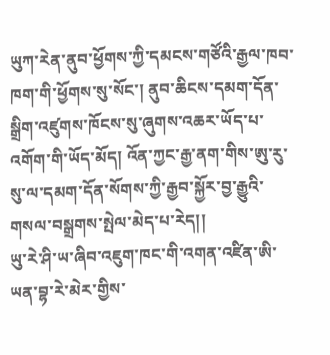ཡུཀ་རེན་ནུབ་ཕྱོགས་ཀྱི་དམངས་གཙོའི་རྒྱལ་ཁབ་ཁག་གི་ཕྱོགས་སུ་སོང་། ནུབ་ཆིངས་དམག་དོན་སྒྲིག་འཛུགས་ཁོངས་སུ་ཞུགས་འཆར་ཡོད་པ་འགོག་གི་ཡོད་མོད། འོན་ཀྱང་རྒྱ་ནག་གིས་ཨུ་རུ་སུ་ལ་དམག་དོན་སོགས་ཀྱི་རྒྱབ་སྐྱོར་བྱ་རྒྱུའི་གསལ་བསྒྲགས་སྤེལ་མེད་པ་རེད།།
ཡུ་རེ་ཤི་ཡ་ཞིབ་འཇུག་ཁང་གི་འགན་འཛིན་ཨི་ཡན་བྷ་རེ་མེར་གྱིས་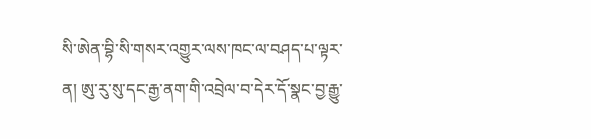སི་ཨེན་བྷི་སི་གསར་འགྱུར་ལས་ཁང་ལ་བཤད་པ་ལྟར་ན། ཨུ་རུ་སུ་དང་རྒྱ་ནག་གི་འབྲེལ་བ་དེར་དོ་སྣང་བྱ་རྒྱུ་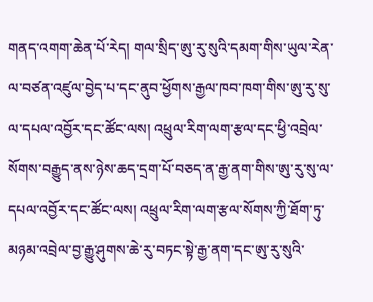གནད་འགག་ཆེན་པོ་རེད། གལ་སྲིད་ཨུ་རུ་སུའི་དམག་གིས་ཡུལ་རེན་ལ་བཙན་འཛུལ་བྱེད་པ་དང་ནུབ་ཕྱོགས་རྒྱལ་ཁབ་ཁག་གིས་ཨུ་རུ་སུ་ལ་དཔལ་འབྱོར་དང་ཚོང་ལས། འཕྲུལ་རིག་ལག་རྩལ་དང་ཕྱི་འབྲེལ་སོགས་བརྒྱུད་ནས་ཉེས་ཆད་དྲག་པོ་བཅད་ན་རྒྱ་ནག་གིས་ཨུ་རུ་སུ་ལ་དཔལ་འབྱོར་དང་ཚོང་ལས། འཕྲུལ་རིག་ལག་རྩལ་སོགས་ཀྱི་ཐོག་ཏུ་མཉམ་འབྲེལ་བྱ་རྒྱུ་ཤུགས་ཆེ་རུ་བཏང་སྟེ་རྒྱ་ནག་དང་ཨུ་རུ་སུའི་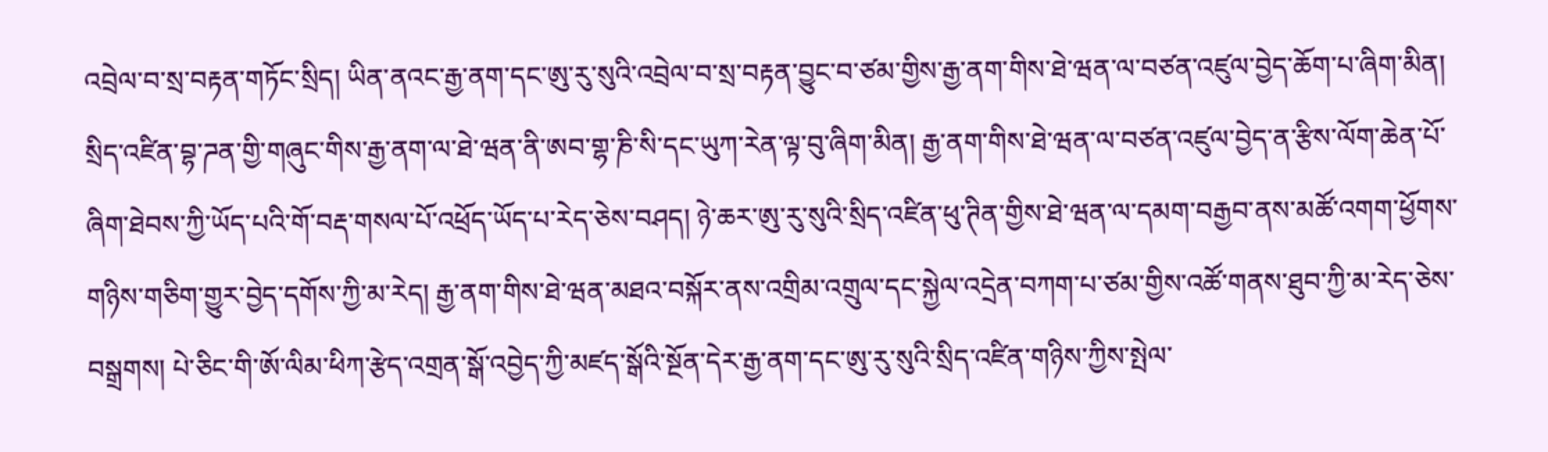འབྲེལ་བ་སྲ་བརྟན་གཏོང་སྲིད། ཡིན་ནའང་རྒྱ་ནག་དང་ཨུ་རུ་སུའི་འབྲེལ་བ་སྲ་བརྟན་བྱུང་བ་ཙམ་གྱིས་རྒྱ་ནག་གིས་ཐེ་ཝན་ལ་བཙན་འཛུལ་བྱེད་ཆོག་པ་ཞིག་མིན། སྲིད་འཛིན་བྷ་ཌན་གྱི་གཞུང་གིས་རྒྱ་ནག་ལ་ཐེ་ཝན་ནི་ཨབ་གྷ་ཎི་སི་དང་ཡུཀ་རེན་ལྟ་བུ་ཞིག་མིན། རྒྱ་ནག་གིས་ཐེ་ཝན་ལ་བཙན་འཛུལ་བྱེད་ན་རྩིས་ལོག་ཆེན་པོ་ཞིག་ཐེབས་ཀྱི་ཡོད་པའི་གོ་བརྡ་གསལ་པོ་འཕྲོད་ཡོད་པ་རེད་ཅེས་བཤད། ཉེ་ཆར་ཨུ་རུ་སུའི་སྲིད་འཛིན་ཕུ་ཊིན་གྱིས་ཐེ་ཝན་ལ་དམག་བརྒྱབ་ནས་མཚོ་འགག་ཕྱོགས་གཉིས་གཅིག་གྱུར་བྱེད་དགོས་ཀྱི་མ་རེད། རྒྱ་ནག་གིས་ཐེ་ཝན་མཐའ་བསྐོར་ནས་འགྲིམ་འགྲུལ་དང་སྐྱེལ་འདྲེན་བཀག་པ་ཙམ་གྱིས་འཚོ་གནས་ཐུབ་ཀྱི་མ་རེད་ཅེས་བསྒྲགས། པེ་ཅིང་གི་ཨོ་ལིམ་ཕིཀ་རྩེད་འགྲན་སྒོ་འབྱེད་ཀྱི་མཛད་སྒོའི་སྔོན་དེར་རྒྱ་ནག་དང་ཨུ་རུ་སུའི་སྲིད་འཛིན་གཉིས་ཀྱིས་སྤེལ་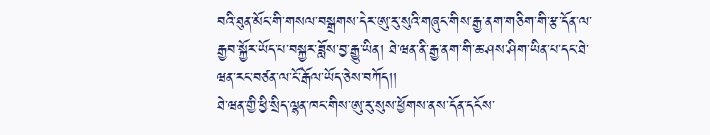བའི་ཐུན་མོང་གི་གསལ་བསྒྲགས་དེར་ཨུ་རུ་སུའི་གཞུང་གིས་རྒྱ་ནག་གཅིག་གི་རྩ་དོན་ལ་རྒྱབ་སྐྱོར་ཡོད་པ་བསྐྱར་ཟློས་བྱ་རྒྱུ་ཡིན། ཐེ་ཝན་ནི་རྒྱ་ནག་གི་ཆ་ཤས་ཤིག་ཡིན་པ་དང་ཐེ་ཝན་རང་བཙན་ལ་ངོ་རྒོལ་ཡོད་ཅེས་བཀོད།།
ཐེ་ཝན་གྱི་ཕྱི་སྲིད་ལྷན་ཁང་གིས་ཨུ་རུ་སུས་ཕྱོགས་ནས་དོན་དངོས་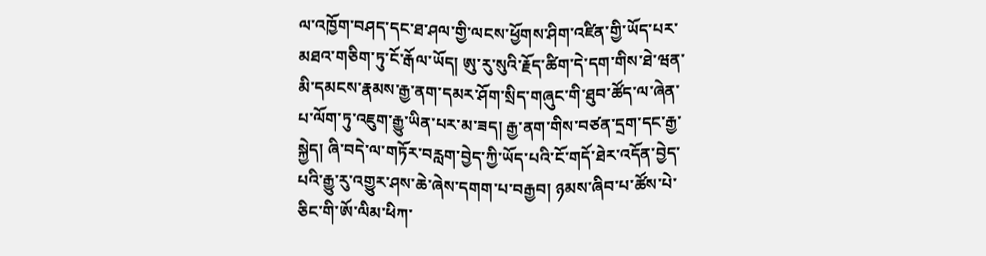ལ་འཁྱོག་བཤད་དང་ཐ་ཤལ་གྱི་ལངས་ཕྱོགས་ཤིག་འཛིན་གྱི་ཡོད་པར་མཐའ་གཅིག་ཏུ་ངོ་རྒོལ་ཡོད། ཨུ་རུ་སུའི་རྗོད་ཚིག་དེ་དག་གིས་ཐེ་ཝན་མི་དམངས་རྣམས་རྒྱ་ནག་དམར་ཤོག་སྲིད་གཞུང་གི་ཐུབ་ཚོད་ལ་ཞེན་པ་ལོག་ཏུ་འཇུག་རྒྱུ་ཡིན་པར་མ་ཟད། རྒྱ་ནག་གིས་བཙན་དྲག་དང་རྒྱ་སྐྱེད། ཞི་བདེ་ལ་གཏོར་བརླག་བྱེད་ཀྱི་ཡོད་པའི་ངོ་གདོ་ཐེར་འདོན་བྱེད་པའི་རྒྱུ་རུ་འགྱུར་ཤས་ཆེ་ཞེས་དགག་པ་བརྒྱབ། ཉམས་ཞིབ་པ་ཚོས་པེ་ཅིང་གི་ཨོ་ལིམ་ཕིཀ་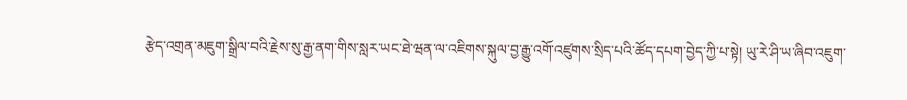རྩེད་འགྲན་མཇུག་སྒྲིལ་བའི་རྗེས་སུ་རྒྱ་ནག་གིས་སླར་ཡང་ཐེ་ཝན་ལ་འཇིགས་སྐུལ་བྱ་རྒྱུ་འགོ་འཛུགས་སྲིད་པའི་ཚོད་དཔག་བྱེད་ཀྱི་པ་སྟེ། ཡུ་རེ་ཤི་ཡ་ཞིབ་འཇུག་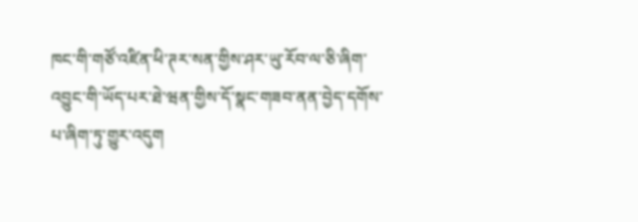ཁང་གི་གཙོ་འཛིན་ཕི་ཊར་སན་གྱིས་ཤར་ཡུ་རོབ་ལ་ཅི་ཞིག་འབྱུང་གི་ཡོད་པར་ཐེ་ཝན་གྱིས་དོ་སྣང་གཟབ་ནན་བྱེད་དགོས་པ་ཞིག་ཏུ་གྱུར་འདུག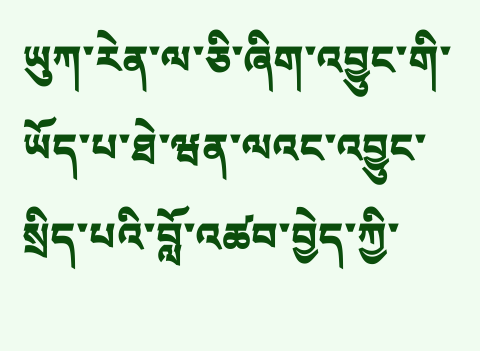ཡུཀ་རེན་ལ་ཅི་ཞིག་འབྱུང་གི་ཡོད་པ་ཐེ་ཝན་ལའང་འབྱུང་སྲིད་པའི་བློ་འཚབ་བྱེད་ཀྱི་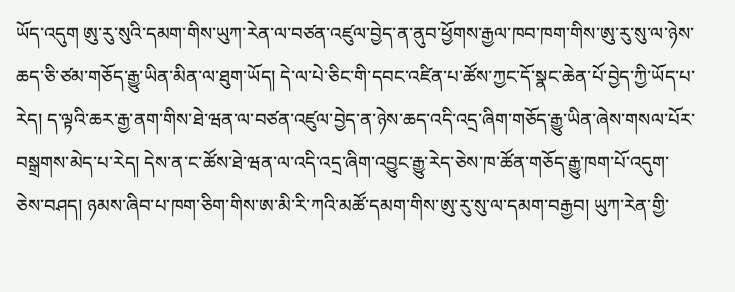ཡོད་འདུག ཨུ་རུ་སུའི་དམག་གིས་ཡུཀ་རེན་ལ་བཙན་འཛུལ་བྱེད་ན་ནུབ་ཕྱོགས་རྒྱལ་ཁབ་ཁག་གིས་ཨུ་རུ་སུ་ལ་ཉེས་ཆད་ཅི་ཙམ་གཅོད་རྒྱུ་ཡིན་མིན་ལ་ཐུག་ཡོད། དེ་ལ་པེ་ཅིང་གི་དབང་འཛིན་པ་ཚོས་ཀྱང་དོ་སྣང་ཆེན་པོ་བྱེད་ཀྱི་ཡོད་པ་རེད། ད་ལྟའི་ཆར་རྒྱ་ནག་གིས་ཐེ་ཝན་ལ་བཙན་འཛུལ་བྱེད་ན་ཉེས་ཆད་འདི་འདྲ་ཞིག་གཅོད་རྒྱུ་ཡིན་ཞེས་གསལ་པོར་བསྒྲགས་མེད་པ་རེད། དེས་ན་ང་ཚོས་ཐེ་ཝན་ལ་འདི་འདྲ་ཞིག་འབྱུང་རྒྱུ་རེད་ཅེས་ཁ་ཚོན་གཅོད་རྒྱུ་ཁག་པོ་འདུག་ཅེས་བཤད། ཉམས་ཞིབ་པ་ཁག་ཅིག་གིས་ཨ་མི་རི་ཀའི་མཚོ་དམག་གིས་ཨུ་རུ་སུ་ལ་དམག་བརྒྱབ། ཡུཀ་རེན་གྱི་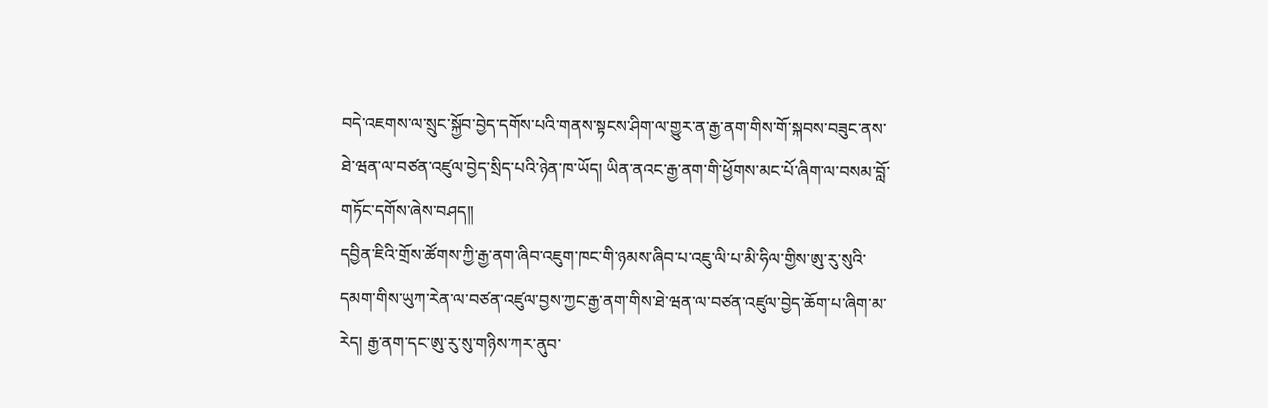བདེ་འཇགས་ལ་སྲུང་སྐྱོབ་བྱེད་དགོས་པའི་གནས་སྟངས་ཤིག་ལ་གྱུར་ན་རྒྱ་ནག་གིས་གོ་སྐབས་བཟུང་ནས་ཐེ་ཝན་ལ་བཙན་འཛུལ་བྱེད་སྲིད་པའི་ཉེན་ཁ་ཡོད། ཡིན་ནའང་རྒྱ་ནག་གི་ཕྱོགས་མང་པོ་ཞིག་ལ་བསམ་བློ་གཏོང་དགོས་ཞེས་བཤད།།
དབྱིན་ཇིའི་གྲོས་ཚོགས་ཀྱི་རྒྱ་ནག་ཞིབ་འཇུག་ཁང་གི་ཉམས་ཞིབ་པ་འཇུ་ལི་པ་མི་ཧིལ་གྱིས་ཨུ་རུ་སུའི་དམག་གིས་ཡུཀ་རེན་ལ་བཙན་འཛུལ་བྱས་ཀྱང་རྒྱ་ནག་གིས་ཐེ་ཝན་ལ་བཙན་འཛུལ་བྱེད་ཆོག་པ་ཞིག་མ་རེད། རྒྱ་ནག་དང་ཨུ་རུ་སུ་གཉིས་ཀར་ནུབ་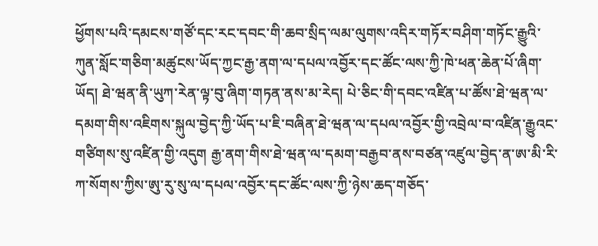ཕྱོགས་པའི་དམངས་གཙོ་དང་རང་དབང་གི་ཆབ་སྲིད་ལམ་ལུགས་འདིར་གཏོར་བཤིག་གཏོང་རྒྱུའི་ཀུན་སློང་གཅིག་མཚུངས་ཡོད་ཀྱང་རྒྱ་ནག་ལ་དཔལ་འབྱོར་དང་ཚོང་ལས་ཀྱི་ཁེ་ཕན་ཆེན་པོ་ཞིག་ཡོད། ཐེ་ཝན་ནི་ཡུཀ་རེན་ལྟ་བུ་ཞིག་གཏན་ནས་མ་རེད། པེ་ཅིང་གི་དབང་འཛིན་པ་ཚོས་ཐེ་ཝན་ལ་དམག་གིས་འཇིགས་སྐུལ་བྱེད་ཀྱི་ཡོད་པ་ཇི་བཞིན་ཐེ་ཝན་ལ་དཔལ་འབྱོར་གྱི་འབྲེལ་བ་འཛིན་རྒྱུའང་གཙིགས་སུ་འཛིན་གྱི་འདུག རྒྱ་ནག་གིས་ཐེ་ཝན་ལ་དམག་བརྒྱབ་ནས་བཙན་འཛུལ་བྱེད་ན་ཨ་མི་རི་ཀ་སོགས་ཀྱིས་ཨུ་རུ་སུ་ལ་དཔལ་འབྱོར་དང་ཚོང་ལས་ཀྱི་ཉེས་ཆད་གཅོད་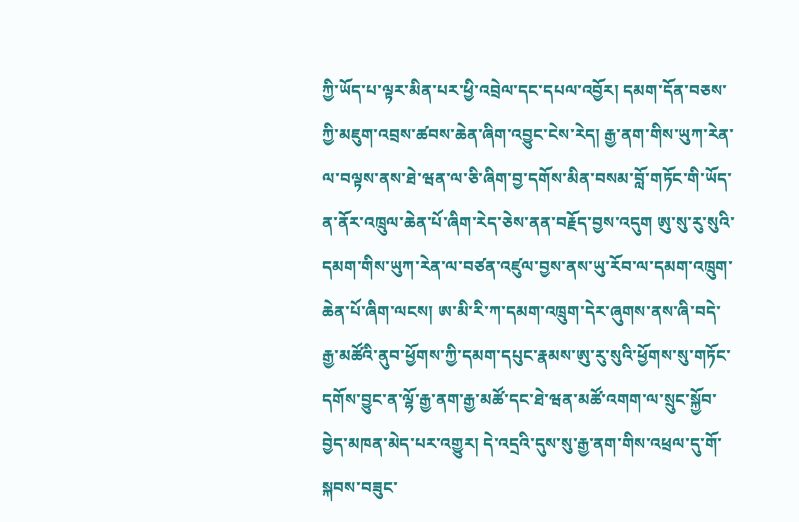ཀྱི་ཡོད་པ་ལྟར་མིན་པར་ཕྱི་འབྲེལ་དང་དཔལ་འབྱོར། དམག་དོན་བཅས་ཀྱི་མཇུག་འབྲས་ཚབས་ཆེན་ཞིག་འབྱུང་ངེས་རེད། རྒྱ་ནག་གིས་ཡུཀ་རེན་ལ་བལྟས་ནས་ཐེ་ཝན་ལ་ཅི་ཞིག་བྱ་དགོས་མིན་བསམ་བློ་གཏོང་གི་ཡོད་ན་ནོར་འཁྲུལ་ཆེན་པོ་ཞིག་རེད་ཅེས་ནན་བརྗོད་བྱས་འདུག ཨུ་སུ་རུ་སུའི་དམག་གིས་ཡུཀ་རེན་ལ་བཙན་འཛུལ་བྱས་ནས་ཡུ་རོབ་ལ་དམག་འཁྲུག་ཆེན་པོ་ཞིག་ལངས། ཨ་མི་རི་ཀ་དམག་འཁྲུག་དེར་ཞུགས་ནས་ཞི་བདེ་རྒྱ་མཚོའི་ནུབ་ཕྱོགས་ཀྱི་དམག་དཔུང་རྣམས་ཨུ་རུ་སུའི་ཕྱོགས་སུ་གཏོང་དགོས་བྱུང་ན་ལྷོ་རྒྱ་ནག་རྒྱ་མཚོ་དང་ཐེ་ཝན་མཚོ་འགག་ལ་སྲུང་སྐྱོབ་བྱེད་མཁན་མེད་པར་འགྱུར། དེ་འདྲའི་དུས་སུ་རྒྱ་ནག་གིས་འཕྲལ་དུ་གོ་སྐབས་བཟུང་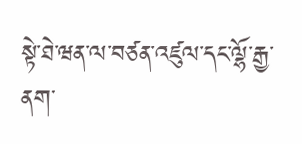སྟེ་ཐེ་ཝན་ལ་བཙན་འཛུལ་དང་ལྷོ་རྒྱ་ནག་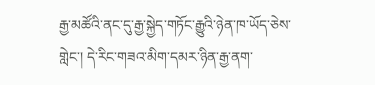རྒྱ་མཚོའི་ནང་དུ་རྒྱ་སྐྱེད་གཏོང་རྒྱུའི་ཉེན་ཁ་ཡོད་ཅེས་གླེང་། དེ་རིང་གཟའ་མིག་དམར་ཉིན་རྒྱ་ནག་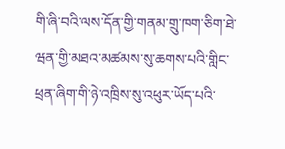གི་ཞི་བའི་ལས་དོན་གྱི་གནམ་གྲུ་ཁག་ཅིག་ཐེ་ཝན་གྱི་མཐའ་མཚམས་སུ་ཆགས་པའི་གླིང་ཕྲན་ཞིག་གི་ཉེ་འཁྲིས་སུ་འཕུར་ཡོད་པའི་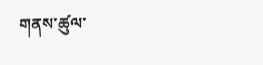གནས་ཚུལ་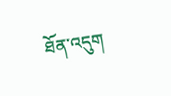ཐོན་འདུག